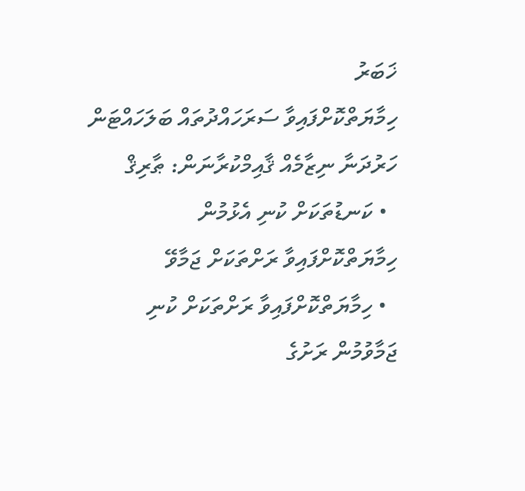ޚަބަރު
ހިމާޔަތްކޮށްފައިވާ ސަރަހައްދުތައް ބަލަހައްޓަން ހަރުދަނާ ނިޒާމެއް ޤާއިމްކުރާނަން: ޠާރިޤް
  • ކަނޑުތަކަށް ކުނި އެޅުމުން ހިމާޔަތްކޮށްފައިވާ ރަށްތަކަށް ޖަމާވޭ
  • ހިމާޔަތްކޮށްފައިވާ ރަށްތަކަށް ކުނި ޖަމާވުމުން ރަށުގެ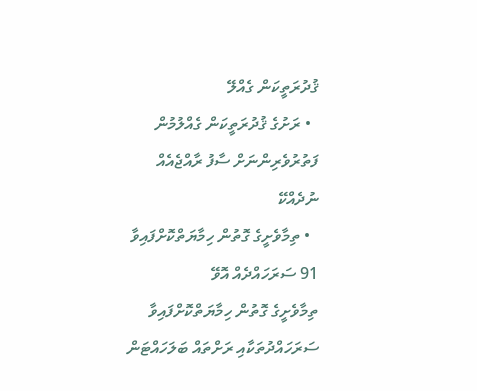ޤުދުރަތީކަން ގެއްލޭ
  • ރަށުގެ ޤުދުރަތީކަން ގެއްލުމުން ފަތުރުވެރިންނަށް ސާފު ރާއްޖެއެއް ނުދެއްކޭ
  • ތިމާވެށީގެ ގޮތުން ހިމާޔަތްކޮށްފައިވާ 91 ސަރަހައްދެއް އޮވޭ
ތިމާވެށީގެ ގޮތުން ހިމާޔަތްކޮށްފައިވާ ސަރަހައްދުތަކާއި ރަށްތައް ބަލަހައްޓަން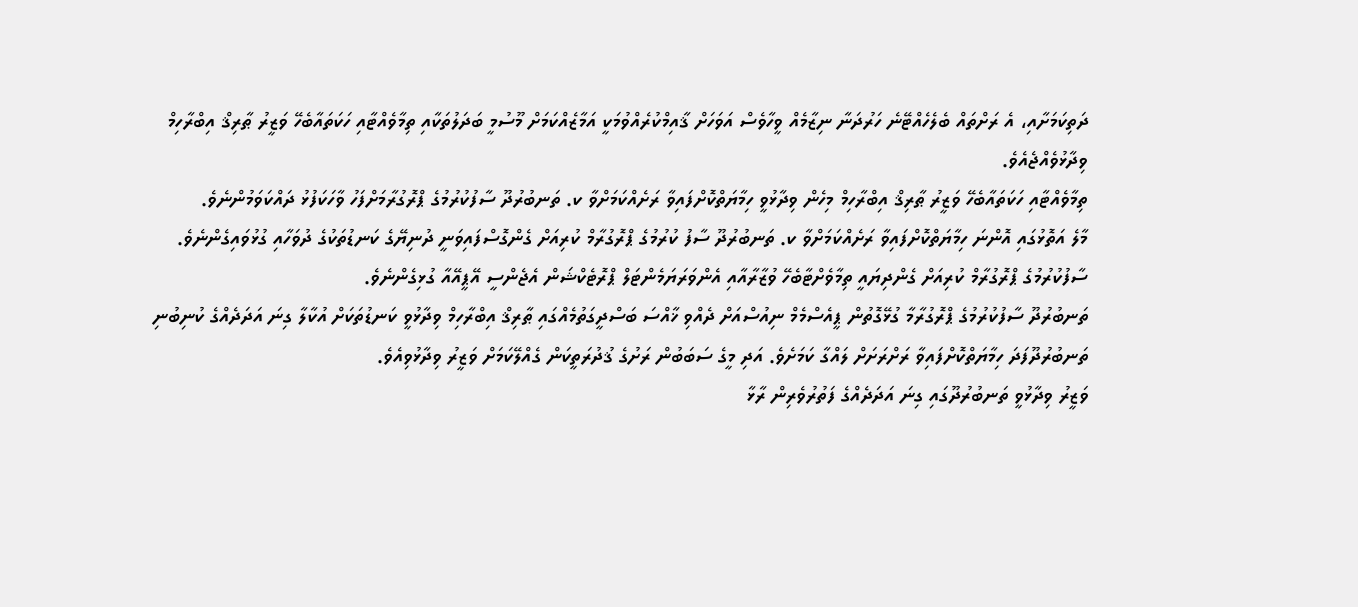ދަތިކަމަށާއި، އެ ރަށްތައް ބެލެހެއްޓޭނެ ހަރުދަނާ ނިޒާމެއް ވީހާވެސް އަވަހަށް ޤާއިމްކުރެއްވުމަކީ އަމާޒެއްކަމަށް މޫސުމީ ބަދަލުތަކާއި ތިމާވެއްޓާއި ހަކަތައާބެހޭ ވަޒީރު ޠާރިޤް އިބްރާހިމް ވިދާޅުވެއްޖެއެވެ.
ތިމާވެއްޓާއި ހަކަތައާބެހޭ ވަޒީރު ޠާރިޤް އިބްރާހިމް މިހެން ވިދާޅުވީ ހިމާޔަތްކޮށްފައިވާ ރަށެއްކަމަށްވާ ކ. ތަނބުރުދޫ ސާފުކުރުމުގެ ޕްރޮގުރާމަށްފަހު ވާހަކަފުޅު ދައްކަވަމުންނެވެ.
މާލެ އަތޮޅުގައި އޮންނަ ހިމާޔަތްކޮށްފައިވާ ރަށެއްކަމަށްވާ ކ. ތަނބުރުދޫ ސާފު ކުރުމުގެ ޕްރޮގުރާމް ކުރިއަށް ގެންގޮސްފައިވަނީ ދުނިޔޭގެ ކަނޑުތަކުގެ ދުވަހާއި ގުޅުވައިގެންނެވެ. ސާފުކުރުމުގެ ޕްރޮގުރާމް ކުރިއަށް ގެންދިޔައީ ތިމާވެށްޓާބެހޭ ވުޒާރާއާއި އެންވަރަޔަމެންޓަލް ޕްރޮޓެކްޝަން އެޖެންސީ އޭޕީއޭއާ ގުޅިގެންނެވެ.
ތަނބުރުދޫ ސާފުކުރުމުގެ ޕްރޮގުރާމާ ގުޅޭގޮތުން ޕީއެސްމެމް ނިއުސްއަށް ދެއްވި ޚާއްސަ ބަސްދީގަތުމެއްގައި ޠާރިޤް އިބްރާހިމް ވިދާޅުވީ ކަނޑުތަކަށް އުކާލާ ގިނަ އަދަދެއްގެ ކުނިބުނި ތަނބުރުދޫފަދަ ހިމާޔަތްކޮށްފައިވާ ރަށްރަށަށް ލައްގާ ކަމަށެވެ. އަދި މީގެ ސަބަބުން ރަށުގެ ޤުދުރަތީކަން ގެއްލޭކަމަށް ވަޒީރު ވިދާޅުވިއެވެ.
ވަޒީރު ވިދާޅުވީ ތަނބުރުދޫގައި ގިނަ އަދަދެއްގެ ފަތުރުވެރިން ރާޅާ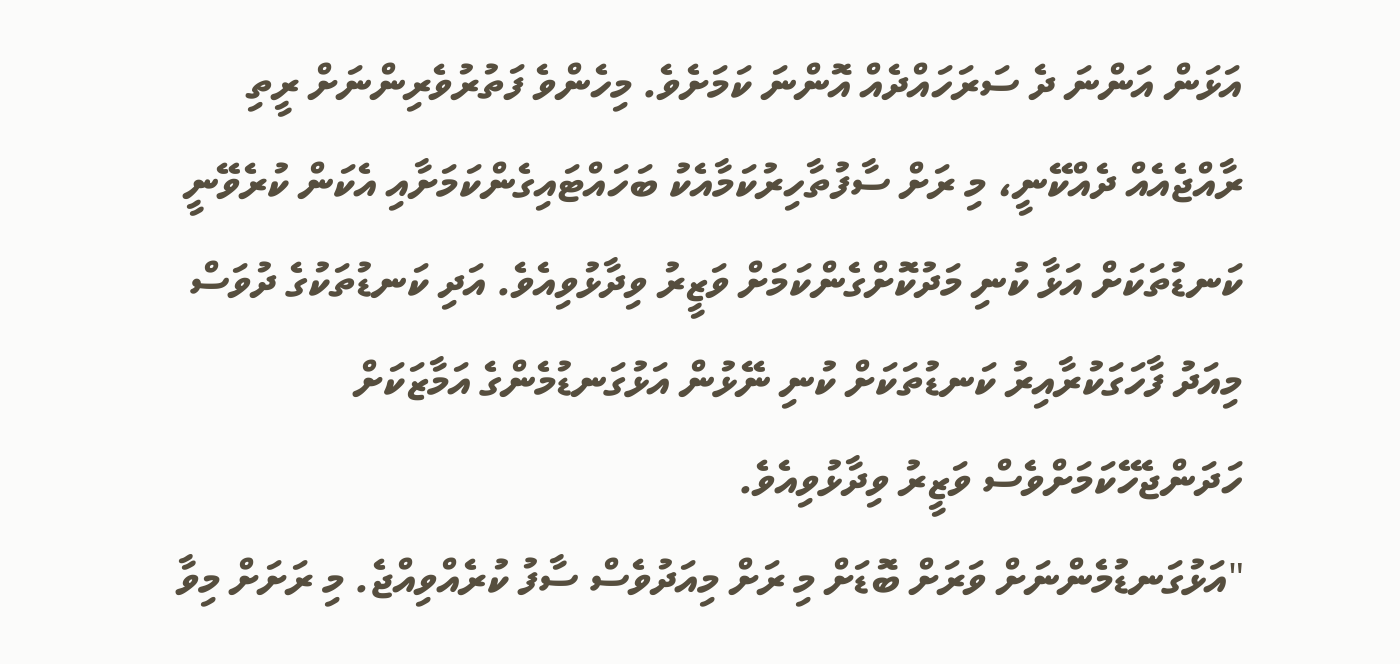އަޅަން އަންނަ ދެ ސަރަހައްދެއް އޮންނަ ކަމަށެވެ. މިހެންވެ ފަތުރުވެރިންނަށް ރީތި ރާއްޖެއެއް ދެއްކޭނީ، މި ރަށް ސާފުތާހިރުކަމާއެކު ބަހައްޓައިގެންކަމަށާއި އެކަން ކުރެވޭނީ ކަނޑުތަކަށް އަޅާ ކުނި މަދުކޮށްގެންކަމަށް ވަޒީރު ވިދާޅުވިއެވެ. އަދި ކަނޑުތަކުގެ ދުވަސް މިއަދު ފާހަގަކުރާއިރު ކަނޑުތަކަށް ކުނި ނޭޅުން އަޅުގަނޑުމެންގެ އަމާޒަކަށް ހަދަންޖެހޭކަމަށްވެސް ވަޒީރު ވިދާޅުވިއެވެ.
"އަޅުގަނޑުމެންނަށް ވަރަށް ބޮޑަށް މި ރަށް މިއަދުވެސް ސާފު ކުރެއްވިއްޖެ. މި ރަށަށް މިވާ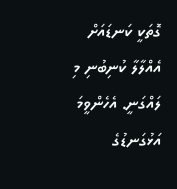ގޮތަކީ ކަނޑައަށް އެއްލާލާ ކުނިބުނި މި ލައްގަނީ. އެހެންވީމަ އަޅުގަނޑުގެ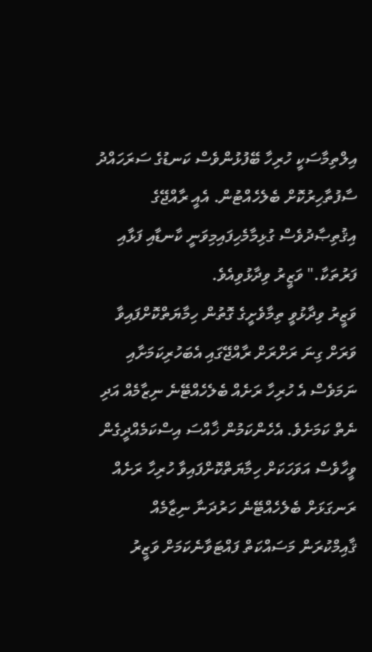އިލްތިމާސަކީ ހުރިހާ ބޭފުޅުންވެސް ކަނޑުގެ ސަރަހައްދު ސާފުތާހިރުކޮށް ބެލެހެއްޓުން. އެއީ ރާއްޖޭގެ އިޤުތިޞާދުވެސް ގުޅިމާމެހިފައިމިވަނީ ކާނޑާއި ފަޅާއި ފަރުތަކާ." ވަޒީރު ވިދާޅުވިއެވެ.
ވަޒީރު ވިދާޅުވީ ތިމާވެށީގެ ގޮތުން ހިމާޔަތްކޮށްފައިވާ ވަރަށް ގިނަ ރަށްރަށް ރާއްޖޭގައި އެބަހުރިކަމަށާއި ނަމަވެސް އެ ހުރިހާ ރަށެއް ބެލެހެއްޓޭނެ ނިޒާމެއް އަދި ނެތް ކަމަށެވެ. އެހެންކަމުން ޚާއްސަ އިސްކަމެއްދީގެން ވީހާވެސް އަވަހަކަށް ހިމާޔަތްކޮށްފައިވާ ހުރިހާ ރަށެއް ރަނގަޅަށް ބެލެހެއްޓޭނެ ހަރުދަނާ ނިޒާމެއް ޤާއިމްކުރަން މަސައްކަތް ފައްޓަވާނެކަމަށް ވަޒީރު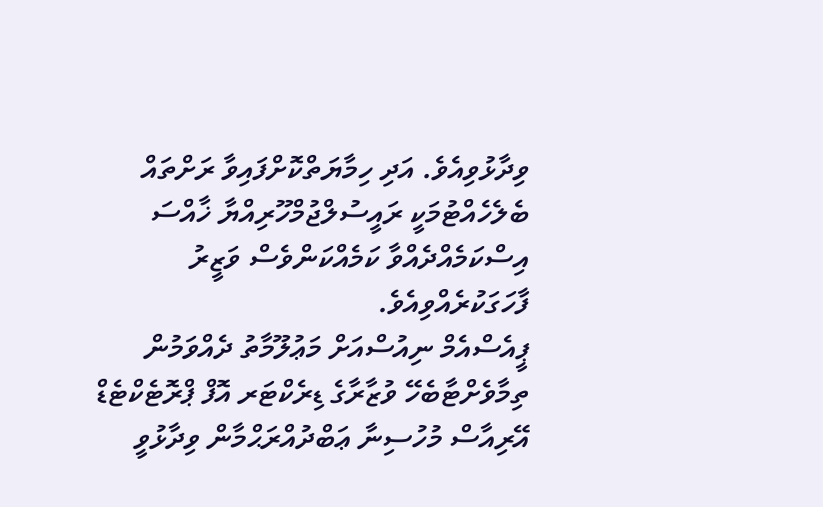ވިދާޅުވިއެވެ. އަދި ހިމާޔަތްކޮށްފައިވާ ރަށްތައް ބެލެހެއްޓުމަކީ ރައީސުލްޖުމްހޫރިއްޔާ ޚާއްސަ އިސްކަމެއްދެއްވާ ކަމެއްކަންވެސް ވަޒީރު ފާހަގަކުރެއްވިއެވެ.
ޕީއެސްއެމް ނިއުސްއަށް މަޢުލޫމާތު ދެއްވަމުން ތިމާވެށްޓާބެހޭ ވުޒާރާގެ ޑިރެކްޓަރ އޮފް ޕްރޮޓެކްޓެޑް އޭރިއާސް މުހުސިނާ ޢަބްދުއްރަޙްމާން ވިދާޅުވީ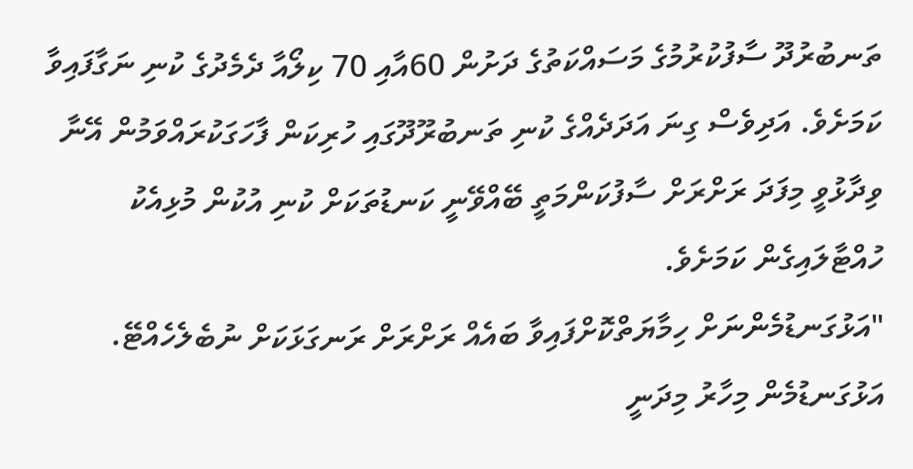ތަނބުރުދޫ ސާފުކުރުމުގެ މަސައްކަތުގެ ދަށުން 60އާއި 70 ކިލޯއާ ދެމެދުގެ ކުނި ނަގާފައިވާ ކަމަށެވެ. އަދިވެސް ގިނަ އަދަދެއްގެ ކުނި ތަނބުރޫދޫގައި ހުރިކަން ފާހަގަކުރައްވަމުން އޭނާ ވިދާޅުވީ މިފަދަ ރަށްރަށް ސާފުކަންމަތީ ބޭއްވޭނީ ކަނޑުތަކަށް ކުނި އުކުން މުޅިއެކު ހުއްޓާލައިގެން ކަމަށެވެ.
"އަޅުގަނޑުމެންނަށް ހިމާޔަތްކޮށްފައިވާ ބައެއް ރަށްރަށް ރަނގަޅަކަށް ނުބެލެހެއްޓޭ. އަޅުގަނޑުމެން މިހާރު މިދަނީ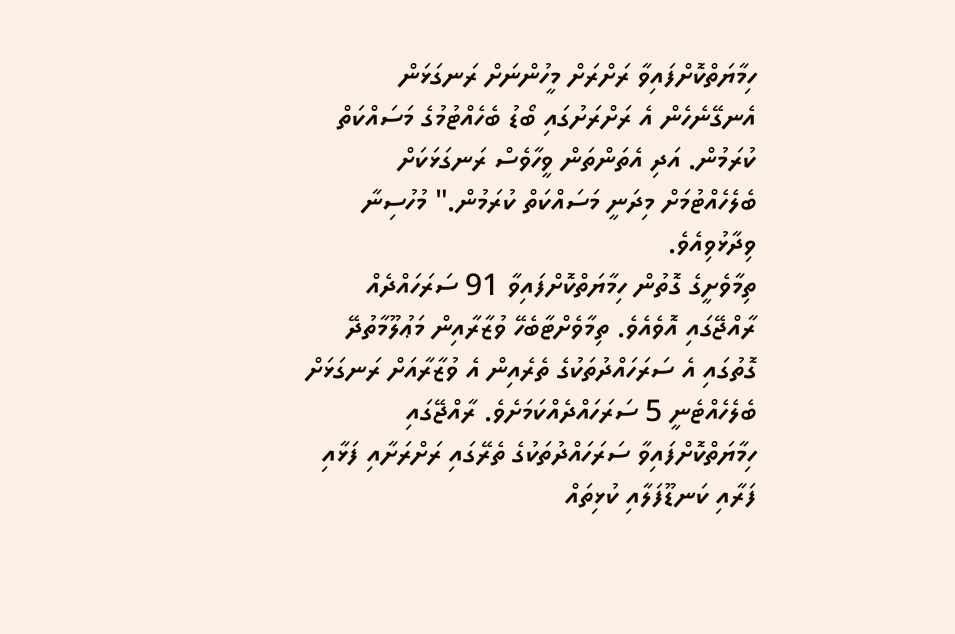ހިމާޔަތްކޮށްފައިވާ ރަށްރަށް މީހުންނަށް ރަނގަޅަން އެނގޭނެހެން އެ ރަށްރަށުގައި ބޯޑު ބެހެއްޓުމުގެ މަސައްކަތް ކުރަމުން. އަދި އެތަންތަން ވީހާވެސް ރަނގަޅަކަށް ބެލެހެއްޓުމަށް މިދަނީ މަސައްކަތް ކުރަމުން." މުހުސިނާ ވިދާޅުވިއެވެ.
ތިމާވެށީގެ ގޮތުން ހިމާޔަތްކޮށްފައިވާ 91 ސަރަހައްދެއް ރާއްޖޭގައި އޮވެއެވެ. ތިމާވެށްޓާބެހޭ ވުޒާރާއިން މަޢުލޫމާތުދޭ ގޮތުގައި އެ ސަރަހައްދުތަކުގެ ތެރެއިން އެ ވުޒާރާއަށް ރަނގަޅަށް ބެލެހެއްޓެނީ 5 ސަރަހައްދެއްކަމަށެވެ. ރާއްޖޭގައި ހިމާޔަތްކޮށްފައިވާ ސަރަހައްދުތަކުގެ ތެރޭގައި ރަށްރަށާއި ފަޅާއި ފަރާއި ކަނޑޫފަލާއި ކުޅިތައް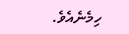ހިމެނެއެވެ.